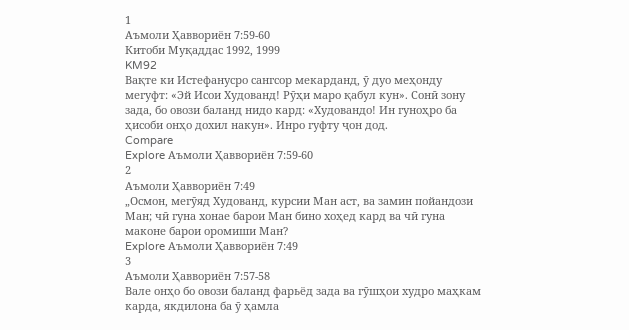1
Аъмоли Ҳаввориён 7:59-60
Китоби Муқаддас 1992, 1999
KM92
Вақте ки Истефанусро сангсор мекарданд, ӯ дуо меҳонду мегуфт: «Эй Исои Худованд! Рӯҳи маро қабул кун». Сонӣ зону зада, бо овози баланд нидо кард: «Худовандо! Ин гуноҳро ба ҳисоби онҳо дохил накун». Инро гуфту ҷон дод.
Compare
Explore Аъмоли Ҳаввориён 7:59-60
2
Аъмоли Ҳаввориён 7:49
„Осмон, мегӯяд Худованд, курсии Ман аст, ва замин пойандози Ман; чӣ гуна хонае барои Ман бино хоҳед кард ва чӣ гуна маконе барои оромиши Ман?
Explore Аъмоли Ҳаввориён 7:49
3
Аъмоли Ҳаввориён 7:57-58
Вале онҳо бо овози баланд фарьёд зада ва гӯшҳои худро маҳкам карда, якдилона ба ӯ ҳамла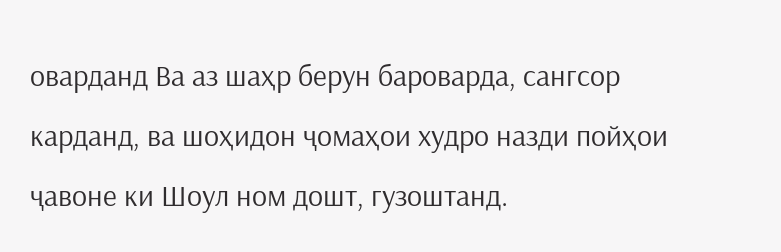оварданд Ва аз шаҳр берун бароварда, сангсор карданд, ва шоҳидон ҷомаҳои худро назди пойҳои ҷавоне ки Шоул ном дошт, гузоштанд.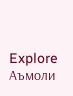Explore Аъмоли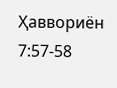Ҳаввориён 7:57-58